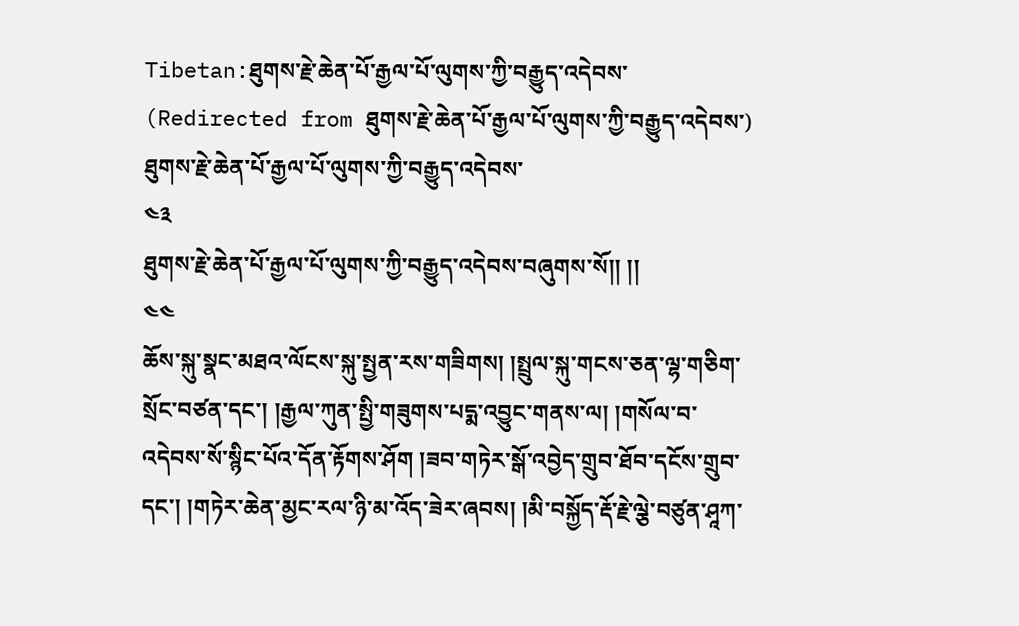Tibetan:ཐུགས་རྗེ་ཆེན་པོ་རྒྱལ་པོ་ལུགས་ཀྱི་བརྒྱུད་འདེབས་
(Redirected from ཐུགས་རྗེ་ཆེན་པོ་རྒྱལ་པོ་ལུགས་ཀྱི་བརྒྱུད་འདེབས་)
ཐུགས་རྗེ་ཆེན་པོ་རྒྱལ་པོ་ལུགས་ཀྱི་བརྒྱུད་འདེབས་
༤༣
ཐུགས་རྗེ་ཆེན་པོ་རྒྱལ་པོ་ལུགས་ཀྱི་བརྒྱུད་འདེབས་བཞུགས་སོ།། །།
༤༤
ཆོས་སྐུ་སྣང་མཐའ་ལོངས་སྐུ་སྤྱན་རས་གཟིགས། །སྤྲུལ་སྐུ་གངས་ཅན་ལྷ་གཅིག་སྲོང་བཙན་དང་། །རྒྱལ་ཀུན་སྤྱི་གཟུགས་པདྨ་འབྱུང་གནས་ལ། །གསོལ་བ་འདེབས་སོ་སྙིང་པོའ་དོན་རྟོགས་ཤོག །ཟབ་གཏེར་སྒོ་འབྱེད་གྲུབ་ཐོབ་དངོས་གྲུབ་དང་། །གཏེར་ཆེན་མྱང་རལ་ཉི་མ་འོད་ཟེར་ཞབས། །མི་བསྐྱོད་རྡོ་རྗེ་ལྕེ་བཙུན་ཤཱཀ་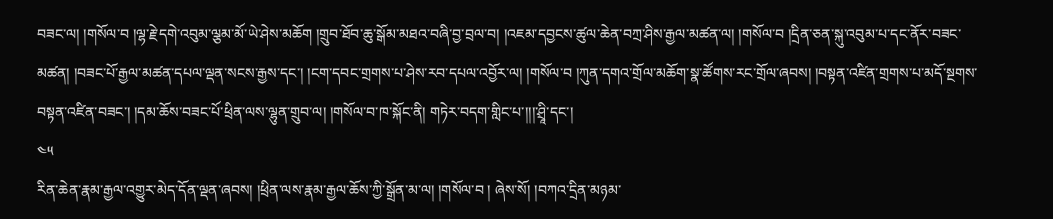བཟང་ལ། །གསོལ་བ །ལྷ་རྗེ་དགེ་འབུམ་ལྕམ་མོ་ཡེ་ཤེས་མཆོག །གྲུབ་ཐོབ་ཆུ་སྒོམ་མཐའ་བཞི་བྱ་བྲལ་བ། །འཇམ་དབྱངས་ཚུལ་ཆེན་བཀྲ་ཤིས་རྒྱལ་མཚན་ལ། །གསོལ་བ །དྲིན་ཅན་སྐུ་འབུམ་པ་དང་ནོར་བཟང་མཚན། །བཟང་པོ་རྒྱལ་མཚན་དཔལ་ལྡན་སངས་རྒྱས་དང་། །ངག་དབང་གྲགས་པ་ཤེས་རབ་དཔལ་འབྱོར་ལ། །གསོལ་བ །ཀུན་དགའ་གྲོལ་མཆོག་སྣ་ཚོགས་རང་གྲོལ་ཞབས། །བསྟན་འཛིན་གྲགས་པ་མདོ་སྔགས་བསྟན་འཛིན་བཟང་། །དམ་ཆོས་བཟང་པོ་ཕྲིན་ལས་ལྷུན་གྲུབ་ལ། །གསོལ་བ་ཁ་སྐོང་ནི། གཏེར་བདག་གླིང་པ་།།།་ཤྲཱི་དང་།
༤༥
རིན་ཆེན་རྣམ་རྒྱལ་འགྱུར་མེད་དོན་ལྡན་ཞབས། །ཕྲིན་ལས་རྣམ་རྒྱལ་ཆོས་ཀྱི་སྒྲོན་མ་ལ། །གསོལ་བ ། ཞེས་སོ། །བཀའ་དྲིན་མཉམ་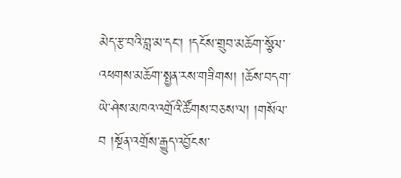མེད་རྩ་བའི་བླ་མ་དང་། །དངོས་གྲུབ་མཆོག་སྩོལ་འཕགས་མཆོག་སྤྱན་རས་གཟིགས། །ཆོས་བདག་ཡེ་ཤེས་མཁའ་འགྲོའི་ཚོགས་བཅས་ལ། །གསོལ་བ །སྔོན་འགྲོས་རྒྱུད་འབྱོངས་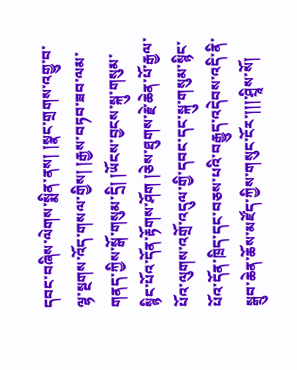དབང་བཞིས་ལེགས་སྨིན་ནས། །སྣང་གྲགས་འགྱུ་བ་ལྷ་སྔགས་འོད་གསལ་གྱིས། །རྒྱས་བཏབ་ཟབ་ལམ་གནད་ཀྱིས་སྒོ་གསུམ་དྲི། །ཡོངས་བྱངས་སྐུ་གསུམ་སྙིང་པོའ་དོན་རྟོགས་ཤོག །ཅེས་ཐུགས་རྗེ་ཆེན་པོ་རྒྱལ་པོའ་ལུགས་འགྲོ་འདུལ་གྱི་དབང་དང་སྐུ་གསུམ་སྙིང་པོའ་དོན་ཁྲིད་དང་བཅས་པའི་བརྒྱུད་འདེབས་འདི་ནི་སྒྲུབ་ཆེན་ཆོས་མཛོད་ཀྱིས་གསུང་ངོར་།།།་ཤྲཱིས་སོ།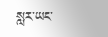སླར་ཡང་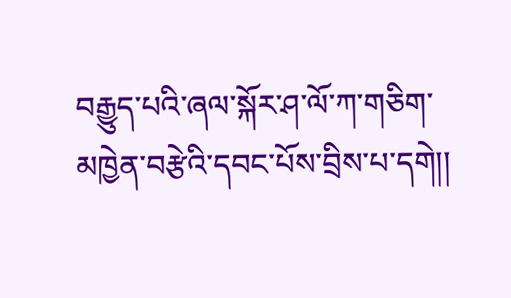བརྒྱུད་པའི་ཞལ་སྐོར་ཤ་ལོ་ཀ་གཅིག་མཁྱེན་བརྩེའི་དབང་པོས་བྲིས་པ་དགེ།།